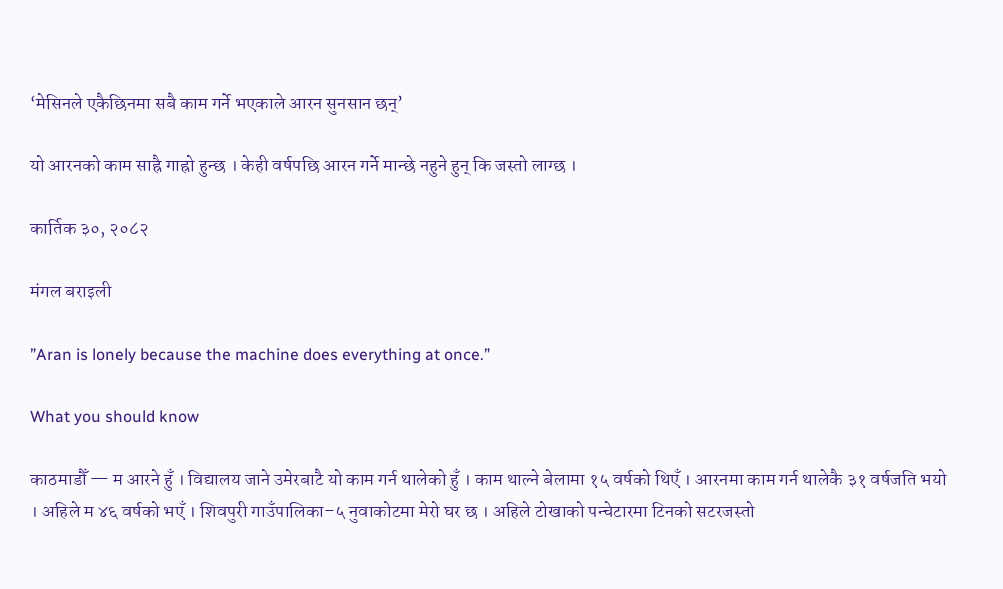‘मेसिनले एकैछिनमा सबै काम गर्ने भएकाले आरन सुनसान छन्’

यो आरनको काम साह्रै गाह्रो हुन्छ । केही वर्षपछि आरन गर्ने मान्छे नहुने हुन् कि जस्तो लाग्छ ।

कार्तिक ३०, २०८२

मंगल बराइली

”Aran is lonely because the machine does everything at once.”

What you should know

काठमाडौँ — म आरने हुँ । विद्यालय जाने उमेरबाटै यो काम गर्न थालेको हुँ । काम थाल्ने बेलामा १५ वर्षको थिएँ । आरनमा काम गर्न थालेकै ३१ वर्षजति भयो । अहिले म ४६ वर्षको भएँ । शिवपुरी गाउँपालिका–५ नुवाकोटमा मेरो घर छ । अहिले टोखाको पन्चेटारमा टिनको सटरजस्तो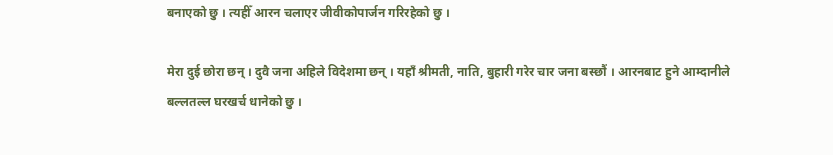बनाएको छु । त्यहीँ आरन चलाएर जीवीकोपार्जन गरिरहेको छु ।

मेरा दुई छोरा छन् । दुवै जना अहिले विदेशमा छन् । यहाँ श्रीमती, नाति, बुहारी गरेर चार जना बस्छौं । आरनबाट हुने आम्दानीले बल्लतल्ल घरखर्च धानेको छु ।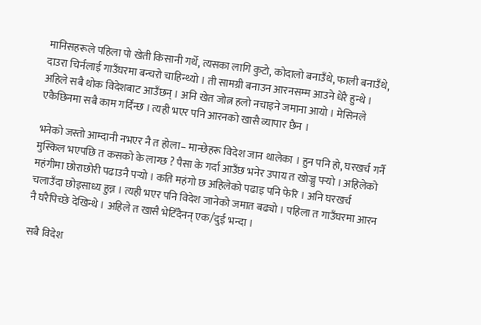मानिसहरूले पहिला पो खेती किसानी गर्थे, त्यसका लागि कुटो, कोदालो बनाउँथे, फाली बनाउँथे, दाउरा चिर्नलाई गाउँघरमा बन्चरो चाहिन्थ्यो । ती सामग्री बनाउन आरनसम्म आउने धेरै हुन्थे । अहिले सबै थोक विदेशबाट आउँछन् । अनि खेत जोत्न हलो नचाइने जमाना आयो । मेसिनले एकैछिनमा सबै काम गर्दिन्छ । त्यही भएर पनि आरनको खासै व्यापार छैन ।

भनेको जस्तो आम्दानी नभएर नै त होला– मान्छेहरू विदेश जान थालेका । हुन पनि हो, घरखर्च गर्नै मुस्किल भएपछि त कसको के लाग्छ ? पैसा के गर्दा आउँछ भनेर उपाय त खोज्नु पर्‍यो । अहिलेको महंगीमा छोराछोरी पढाउनै पर्‍यो । कति महंगो छ अहिलेको पढाइ पनि फेरि । अनि घरखर्च चलाउँदा छोइसाध्य हुन्न । त्यही भएर पनि विदेश जानेको जमात बढ्यो । पहिला त गाउँघरमा आरन नै घरैपिच्छे देखिन्थे । अहिले त खासै भेटिँदैनन् एक/दुई भन्दा ।

सबै विदेश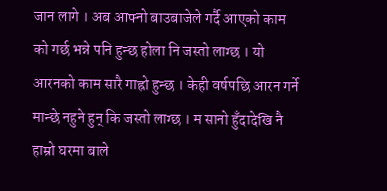जान लागे । अब आफ्नो बाउबाजेले गर्दै आएको काम को गर्छ भन्ने पनि हुन्छ होला नि जस्तो लाग्छ । यो आरनको काम सारै गाह्रो हुन्छ । केही वर्षपछि आरन गर्ने मान्छे नहुने हुन् कि जस्तो लाग्छ । म सानो हुँदादेखि नै हाम्रो घरमा बाले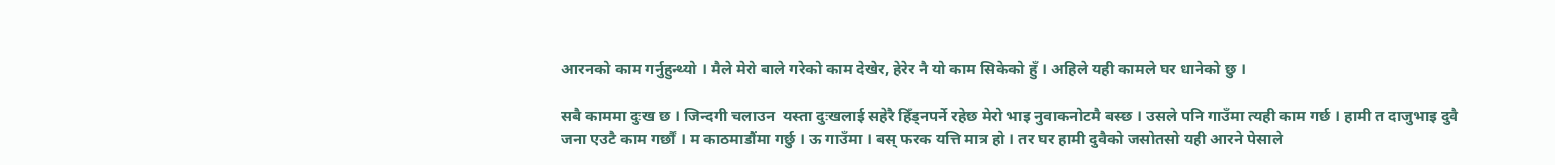आरनको काम गर्नुहुन्थ्यो । मैले मेरो बाले गरेको काम देखेर, हेरेर नै यो काम सिकेको हुँ । अहिले यही कामले घर धानेको छु ।

सबै काममा दुःख छ । जिन्दगी चलाउन  यस्ता दुःखलाई सहेरै हिँड्नपर्ने रहेछ मेरो भाइ नुवाकनोटमै बस्छ । उसले पनि गाउँमा त्यही काम गर्छ । हामी त दाजुभाइ दुवै जना एउटै काम गर्छौं । म काठमाडौंमा गर्छु । ऊ गाउँमा । बस् फरक यत्ति मात्र हो । तर घर हामी दुवैको जसोतसो यही आरने पेसाले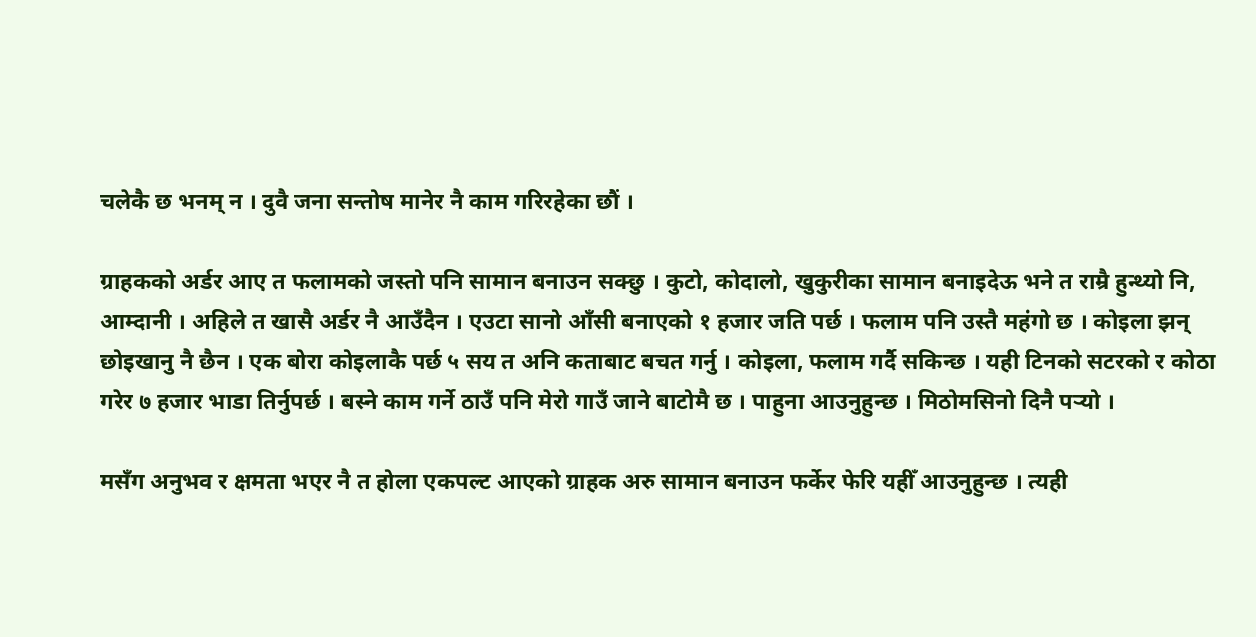चलेकै छ भनम् न । दुवै जना सन्तोष मानेर नै काम गरिरहेका छौं ।

ग्राहकको अर्डर आए त फलामको जस्तो पनि सामान बनाउन सक्छु । कुटो, कोदालो, खुकुरीका सामान बनाइदेऊ भने त राम्रै हुन्थ्यो नि, आम्दानी । अहिले त खासै अर्डर नै आउँदैन । एउटा सानो आँसी बनाएको १ हजार जति पर्छ । फलाम पनि उस्तै महंगो छ । कोइला झन् छोइखानु नै छैन । एक बोरा कोइलाकै पर्छ ५ सय त अनि कताबाट बचत गर्नु । कोइला, फलाम गर्दै सकिन्छ । यही टिनको सटरको र कोठा गरेर ७ हजार भाडा तिर्नुपर्छ । बस्ने काम गर्ने ठाउँ पनि मेरो गाउँ जाने बाटोमै छ । पाहुना आउनुहुन्छ । मिठोमसिनो दिनै पर्‍यो ।

मसँग अनुभव र क्षमता भएर नै त होला एकपल्ट आएको ग्राहक अरु सामान बनाउन फर्केर फेरि यहीँ आउनुहुन्छ । त्यही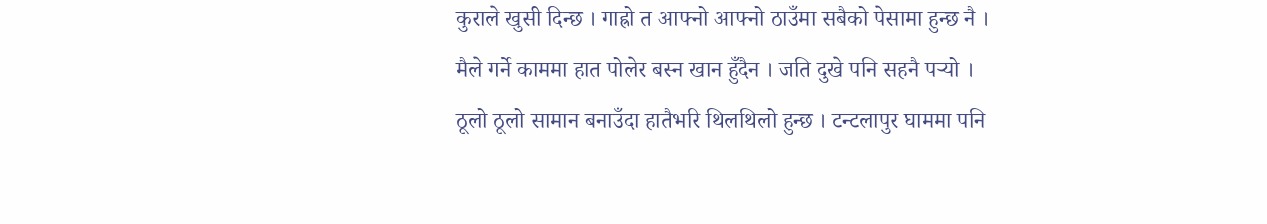कुराले खुसी दिन्छ । गाह्रो त आफ्नो आफ्नो ठाउँमा सबैको पेसामा हुन्छ नै । मैले गर्ने काममा हात पोलेर बस्न खान हुँदैन । जति दुखे पनि सहनै पर्‍यो । ठूलो ठूलो सामान बनाउँदा हातैभरि थिलथिलो हुन्छ । टन्टलापुर घाममा पनि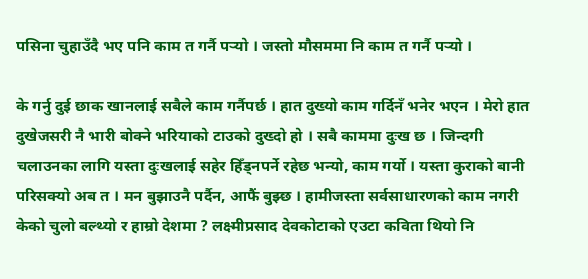पसिना चुहाउँदै भए पनि काम त गर्नै पर्‍यो । जस्तो मौसममा नि काम त गर्नै पर्‍यो ।

के गर्नु दुई छाक खानलाई सबैले काम गर्नैपर्छ । हात दुख्यो काम गर्दिनँ भनेर भएन । मेरो हात दुखेजसरी नै भारी बोक्ने भरियाको टाउको दुख्दो हो । सबै काममा दुःख छ । जिन्दगी चलाउनका लागि यस्ता दुःखलाई सहेर हिँड्नपर्ने रहेछ भन्यो, काम गर्यो । यस्ता कुराको बानी परिसक्यो अब त । मन बुझाउनै पर्दैन, आफैं बुझ्छ । हामीजस्ता सर्वसाधारणको काम नगरी केको चुलो बल्थ्यो र हाम्रो देशमा ? लक्ष्मीप्रसाद देवकोटाको एउटा कविता थियो नि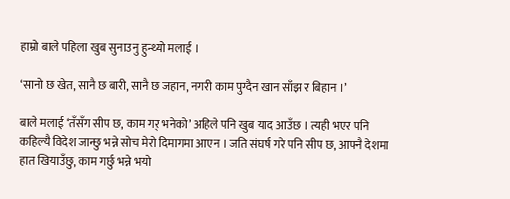हाम्रो बाले पहिला खुब सुनाउनु हुन्थ्यो मलाई ।

‘सानो छ खेत, सानै छ बारी, सानै छ जहान, नगरी काम पुग्दैन खान साँझ र बिहान ।’

बाले मलाई ‘तँसँग सीप छ, काम गर् भनेको’ अहिले पनि खुब याद आउँछ । त्यही भएर पनि कहिल्यै विदेश जान्छु भन्ने सोच मेरो दिमागमा आएन । जति संघर्ष गरे पनि सीप छ, आफ्नै देशमा हात खियाउँछु, काम गर्छु भन्ने भयो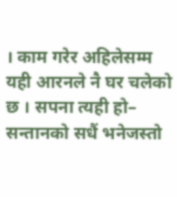। काम गरेर अहिलेसम्म यही आरनले नै घर चलेको छ । सपना त्यही हो– सन्तानको सधैं भनेजस्तो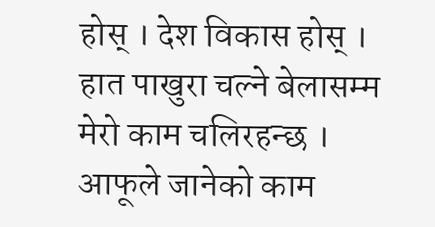होस् । देश विकास होस् । हात पाखुरा चल्ने बेलासम्म मेरो काम चलिरहन्छ । आफूले जानेको काम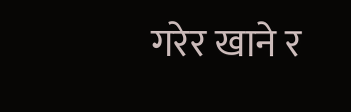गरेर खाने र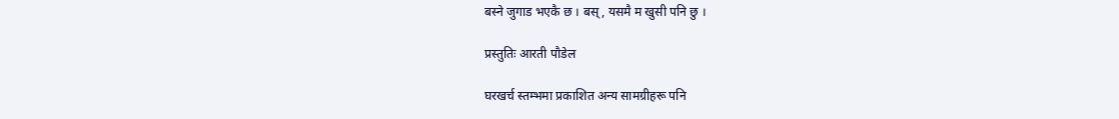बस्ने जुगाड भएकै छ । बस्, यसमै म खुसी पनि छु ।

प्रस्तुतिः आरती पौडेल

घरखर्च स्तम्भमा प्रकाशित अन्य सामग्रीहरू पनि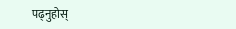पढ्नुहोस्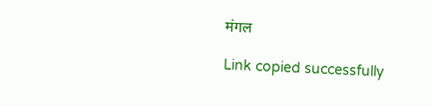मंगल

Link copied successfully